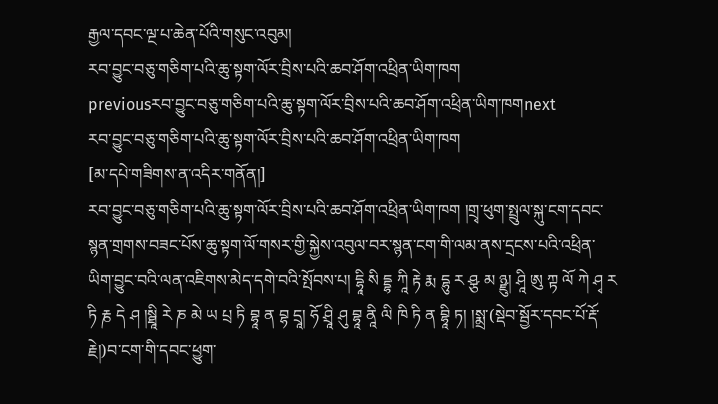རྒྱལ་དབང་ལྔ་པ་ཆེན་པོའི་གསུང་འབུམ།
རབ་བྱུང་བཅུ་གཅིག་པའི་ཆུ་སྟག་ལོར་བྲིས་པའི་ཆབ་ཤོག་འཕྲིན་ཡིག་ཁག
previousརབ་བྱུང་བཅུ་གཅིག་པའི་ཆུ་སྟག་ལོར་བྲིས་པའི་ཆབ་ཤོག་འཕྲིན་ཡིག་ཁགnext
རབ་བྱུང་བཅུ་གཅིག་པའི་ཆུ་སྟག་ལོར་བྲིས་པའི་ཆབ་ཤོག་འཕྲིན་ཡིག་ཁག
[མ་དཔེ་གཟིགས་ན་འདིར་གནོན།]
རབ་བྱུང་བཅུ་གཅིག་པའི་ཆུ་སྟག་ལོར་བྲིས་པའི་ཆབ་ཤོག་འཕྲིན་ཡིག་ཁག །གྲྭ་ཕུག་སྤྲུལ་སྐུ་ངག་དབང་སྙན་གྲགས་བཟང་པོས་ཆུ་སྟག་ལོ་གསར་གྱི་སྐྱེས་འབུལ་བར་སྙན་ངག་གི་ལམ་ནས་དྲངས་པའི་འཕྲིན་ཡིག་བྱུང་བའི་ལན་འཇིགས་མེད་དགེ་བའི་སྤོབས་པ། དྷཱི སི དྡྷ ཀཱི རྟེ རྨ དྷུ ར ཤྩ མ ཉྫུ། ཤཱི ཨུ ཀྟ ལོ ཀེ ཤྭ ར ཏི རྞ དེ ཤ །སྠཱི རེ ཎ མེ ཡ པྲ ཏི བྷཱ ན བྷ དྲཱ། ཧོ ཤྲཱི ཤུ བྷཱ ནཱི ལི ཁི ཏི ན བྷཱི ཏ། །སྨྲ་(སྡེབ་སྦྱོར་དབང་པོ་རྡོ་རྗེ།)བ་ངག་གི་དབང་ཕྱུག་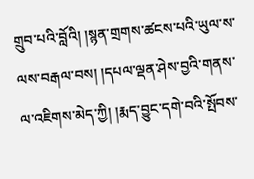གྲུབ་པའི་བློའི། །སྙན་གྲགས་ཚངས་པའི་ཡུལ་ས་ལས་བརྒལ་བས། །དཔལ་ལྡན་ཤེས་བྱའི་གནས་ལ་འཇིགས་མེད་ཀྱི། །རྨད་བྱུང་དགེ་བའི་སྤོབས་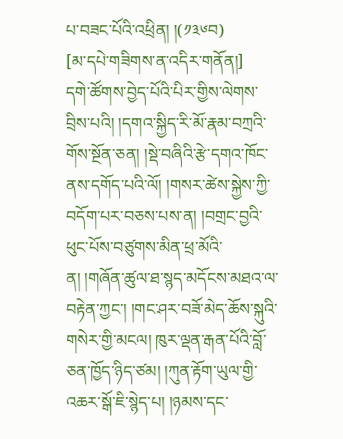པ་བཟང་པོའི་འཕྲིན། །(༡༣༦བ)
[མ་དཔེ་གཟིགས་ན་འདིར་གནོན།]
དགེ་ཚོགས་བྱེད་པོའི་པིར་གྱིས་ལེགས་བྲིས་པའི། །དགའ་སྐྱིད་རི་མོ་རྣམ་བཀྲའི་གོས་སྔོན་ཅན། །སྡེ་བཞིའི་རྩེ་དགའ་ཁོང་ནས་དགོད་པའི་ལོ། །གསར་ཚེས་སྐྱེས་ཀྱི་བདོག་པར་བཅས་པས་ན། །བགྲང་བྱའི་ཕུང་པོས་བཙུགས་མིན་ཕྲ་མོའི་ན། །གཞོན་ཚུལ་ཐ་སྙད་མདོངས་མཐའ་ལ་བརྟེན་ཀྱང་། །གང་ཤར་བཟོ་མེད་ཆོས་སྐུའི་གསེར་གྱི་མངལ། ཁུར་ལྡན་རྒན་པོའི་བློ་ཅན་ཁྱོད་ཉིད་ཙམ། །ཀུན་རྟོག་ཡུལ་གྱི་འཆར་སྒོ་ཇི་སྙེད་པ། །ཉམས་དང་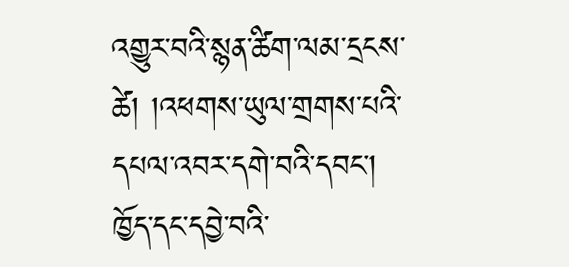འགྱུར་བའི་སྙན་ཚིག་ལམ་དྲངས་ཚེ། །འཕགས་ཡུལ་གྲགས་པའི་དཔལ་འབར་དགེ་བའི་དབང་། ཁྱོད་དང་དབྱེ་བའི་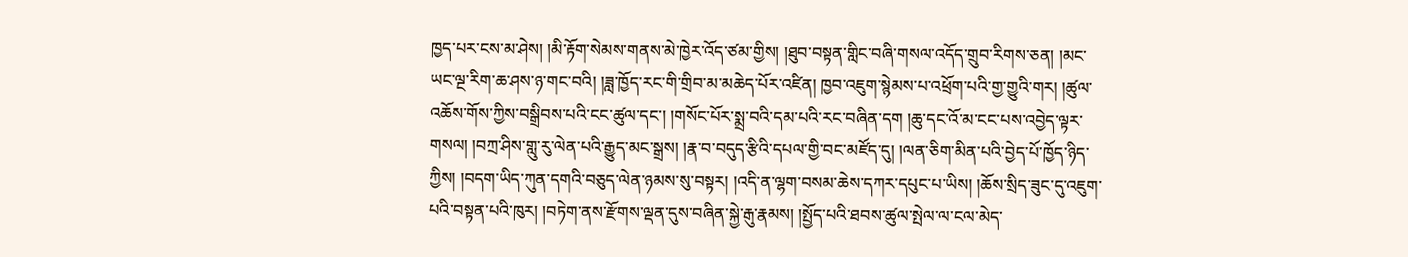ཁྱད་པར་ངས་མ་ཤེས། །མི་རྟོག་སེམས་གནས་མེ་ཁྱེར་འོད་ཙམ་གྱིས། །ཐུབ་བསྟན་གླིང་བཞི་གསལ་འདོད་གྲུབ་རིགས་ཅན། །མང་ཡང་ལྔ་རིག་ཆ་ཤས་ཉ་གང་བའི། །ཟླ་ཁྱོད་རང་གི་གྲིབ་མ་མཆེད་པོར་འཛིན། ཁྱབ་འཇུག་སྙེམས་པ་འཕྲོག་པའི་གྱ་གྱུའི་གར། །ཚུལ་འཆོས་གོས་ཀྱིས་བསྒྲིབས་པའི་ངང་ཚུལ་དང་། །གསོང་པོར་སྨྲ་བའི་དམ་པའི་རང་བཞིན་དག །ཆུ་དང་འོ་མ་ངང་པས་འབྱེད་ལྟར་གསལ། །བཀྲ་ཤིས་གླུ་རུ་ལེན་པའི་རྒྱུད་མང་སྒྲས། །རྣ་བ་བདུད་རྩིའི་དཔལ་གྱི་བང་མཛོད་དུ། །ལན་ཅིག་མིན་པའི་བྱེད་པོ་ཁྱོད་ཉིད་ཀྱིས། །བདག་ཡིད་ཀུན་དགའི་བཅུད་ལེན་ཉམས་སུ་བསྟར། །འདི་ན་ལྷག་བསམ་ཆེས་དཀར་དཔུང་པ་ཡིས། །ཆོས་སྲིད་ཟུང་དུ་འཇུག་པའི་བསྟན་པའི་ཁུར། །བཏེག་ནས་རྫོགས་ལྡན་དུས་བཞིན་སྐྱེ་རྒུ་རྣམས། །སྤྱོད་པའི་ཐབས་ཚུལ་སྤེལ་ལ་ངལ་མེད་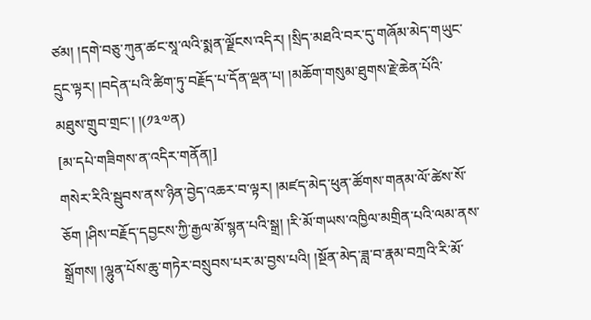ཙམ། །དགེ་བཅུ་ཀུན་ཚང་སཱ་ལའི་སྨན་ལྗོངས་འདིར། །སྲིད་མཐའི་བར་དུ་གཞོམ་མེད་གཡུང་དྲུང་ལྟར། །བདེན་པའི་ཚིག་ཏུ་བརྗོད་པ་དོན་ལྡན་པ། །མཆོག་གསུམ་ཐུགས་རྗེ་ཆེན་པོའི་མཐུས་གྲུབ་གྲང་། །(༡༣༧ན)
[མ་དཔེ་གཟིགས་ན་འདིར་གནོན།]
གསེར་རིའི་སྦུབས་ནས་ཉིན་བྱེད་འཆར་བ་ལྟར། །མཛད་མེད་ཕུན་ཚོགས་གནམ་ལོ་ཚེས་སོ་ཅོག །ཤིས་བརྗོད་དབྱངས་ཀྱི་རྒྱལ་མོ་སྙན་པའི་སྒྲ། །རི་མོ་གཡས་འཁྱིལ་མགྲིན་པའི་ལམ་ནས་སྒྲོགས། །ལྷུན་པོས་ཆུ་གཏེར་བསྲུབས་པར་མ་བྱས་པའི། །སྔོན་མེད་ཟླ་བ་རྣམ་བཀྲའི་རི་མོ་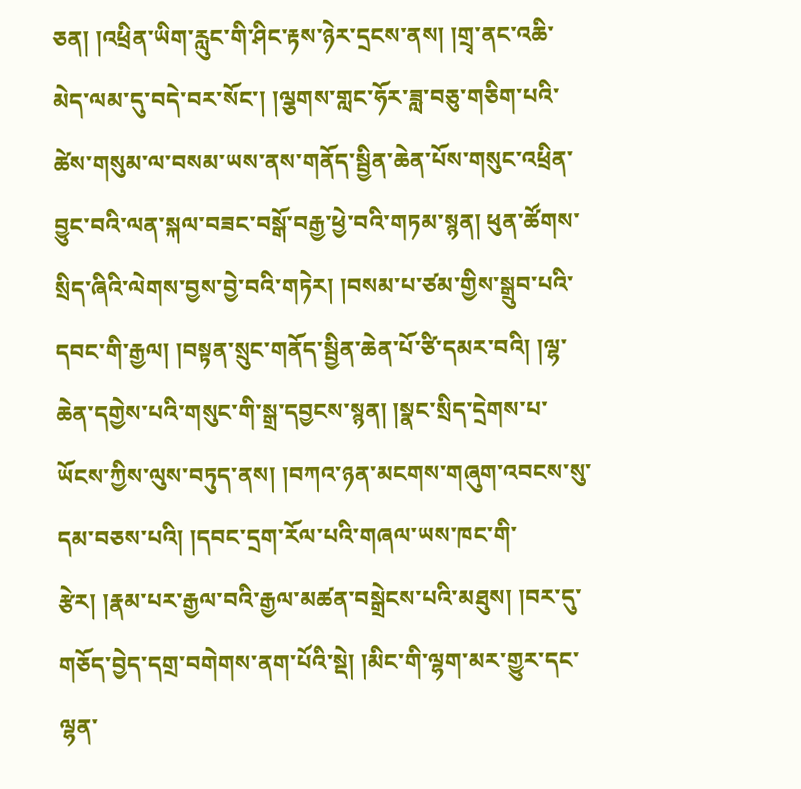ཅན། །འཕྲིན་ཡིག་རླུང་གི་ཤིང་རྟས་ཉེར་དྲངས་ནས། །གྲྭ་ནང་འཆི་མེད་ལམ་དུ་བདེ་བར་སོང་། །ལྕགས་གླང་ཧོར་ཟླ་བཅུ་གཅིག་པའི་ཚེས་གསུམ་ལ་བསམ་ཡས་ནས་གནོད་སྦྱིན་ཆེན་པོས་གསུང་འཕྲིན་བྱུང་བའི་ལན་སྐལ་བཟང་བསྒོ་བརྒྱ་ཕྱེ་བའི་གཏམ་སྙན། ཕུན་ཚོགས་སྲིད་ཞིའི་ལེགས་བྱས་བྱེ་བའི་གཏེར། །བསམ་པ་ཙམ་གྱིས་སྒྲུབ་པའི་དབང་གི་རྒྱལ། །བསྟན་སྲུང་གནོད་སྦྱིན་ཆེན་པོ་ཙི་དམར་བའི། །ལྷ་ཆེན་དགྱེས་པའི་གསུང་གི་སྒྲ་དབྱངས་སྙན། །སྣང་སྲིད་དྲེགས་པ་ཡོངས་ཀྱིས་ལུས་བཏུད་ནས། །བཀའ་ཉན་མངགས་གཞུག་འབངས་སུ་དམ་བཅས་པའི། །དབང་དྲག་རོལ་པའི་གཞལ་ཡས་ཁང་གི་རྩེར། །རྣམ་པར་རྒྱལ་བའི་རྒྱལ་མཚན་བསྒྲེངས་པའི་མཐུས། །བར་དུ་གཅོད་བྱེད་དགྲ་བགེགས་ནག་པོའི་སྡེ། །མིང་གི་ལྷག་མར་གྱུར་དང་ལྷན་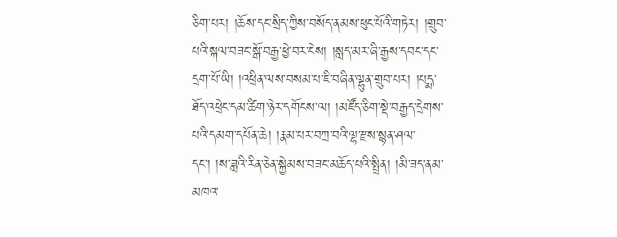ཅིག་པར། །ཆོས་དང་སྲིད་ཀྱིས་བསོད་ནམས་ཕུང་པོའི་གཏེར། །གྲུབ་པའི་སྐལ་བཟང་སྒོ་བརྒྱ་ཕྱེ་བར་ངེས། །སླད་མར་ཞི་རྒྱས་དབང་དང་དྲག་པོ་ཡི། །འཕྲིན་ལས་བསམ་པ་ཇི་བཞིན་ལྷུན་གྲུབ་པར། །པདྨ་ཐོད་འཕྲེང་དམ་ཚིག་ཉེར་དགོངས་ལ། །མཛོད་ཅིག་སྡེ་བརྒྱད་དྲེགས་པའི་དམག་དཔོན་ཆེ། །རྣམ་པར་བཀྲ་བའི་ལྷ་རྫས་སྙན་ཤལ་དང་། །ས་ཟླའི་རིན་ཅེན་སྐྱེམས་བཟང་མཆོད་པའི་སྤྲིན། །མི་ཟད་ནམ་མཁའ་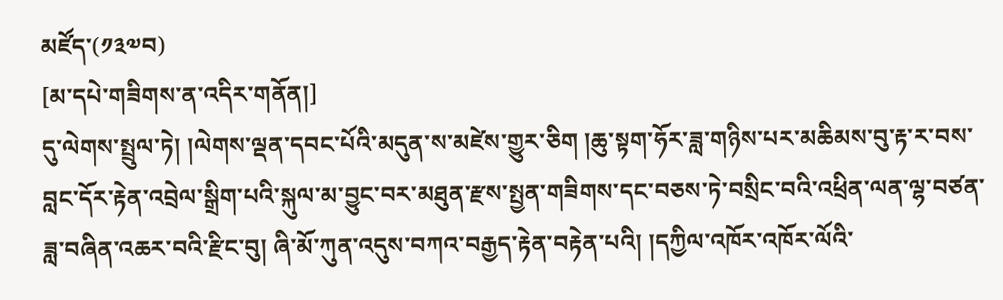མཛོད་(༡༣༧བ)
[མ་དཔེ་གཟིགས་ན་འདིར་གནོན།]
དུ་ལེགས་སྤྲུལ་ཏེ། །ལེགས་ལྡན་དབང་པོའི་མདུན་ས་མཛེས་གྱུར་ཅིག །ཆུ་སྟག་ཧོར་ཟླ་གཉིས་པར་མཆིམས་བུ་རྟ་ར་བས་བླང་དོར་རྟེན་འབྲེལ་སྒྲིག་པའི་སྐུལ་མ་བྱུང་བར་མཐུན་རྫས་སྤྱན་གཟིགས་དང་བཅས་ཏེ་བསྲིང་བའི་འཕྲིན་ལན་ལྷ་བཙན་ཟླ་བཞིན་འཆར་བའི་རྫིང་བུ། ཞི་མོ་ཀུན་འདུས་བཀའ་བརྒྱད་རྟེན་བརྟེན་པའི། །དཀྱིལ་འཁོར་འཁོར་ལོའི་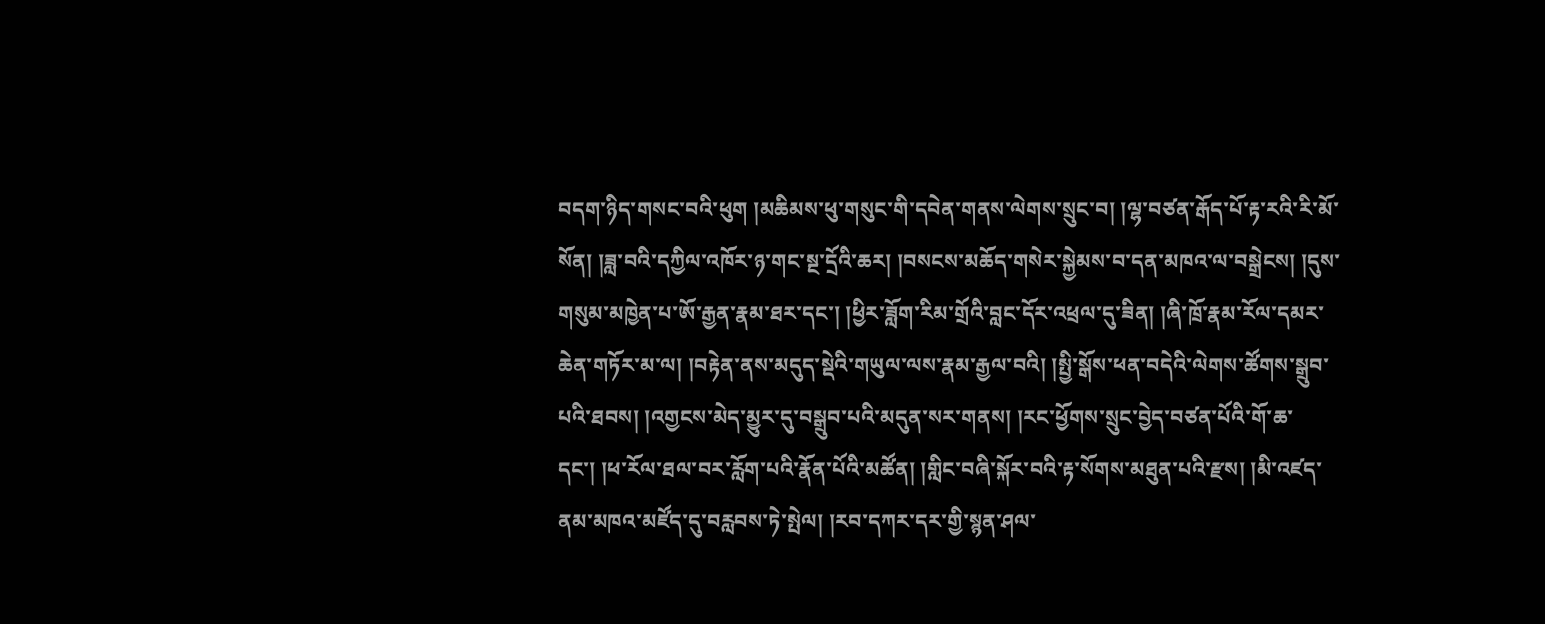བདག་ཉིད་གསང་བའི་ཕུག །མཆིམས་ཕུ་གསུང་གི་དབེན་གནས་ལེགས་སྲུང་བ། །ལྷ་བཙན་རྒོད་པོ་རྟ་རའི་རི་མོ་སོན། །ཟླ་བའི་དཀྱིལ་འཁོར་ཉ་གང་སྔ་དྲོའི་ཆར། །བསངས་མཆོད་གསེར་སྐྱེམས་བ་དན་མཁའ་ལ་བསྒྲེངས། །དུས་གསུམ་མཁྱེན་པ་ཨོ་རྒྱན་རྣམ་ཐར་དང་། །ཕྱིར་ཟློག་རིམ་གྲོའི་བླང་དོར་འཕྲལ་དུ་ཟིན། །ཞི་ཁྲོ་རྣམ་རོལ་དམར་ཆེན་གཏོར་མ་ལ། །བརྟེན་ནས་མདུད་སྡེའི་གཡུལ་ལས་རྣམ་རྒྱལ་བའི། །སྤྱི་སྒོས་ཕན་བདེའི་ལེགས་ཚོགས་སྒྲུབ་པའི་ཐབས། །འགྱངས་མེད་མྱུར་དུ་བསྒྲུབ་པའི་མདུན་སར་གནས། །རང་ཕྱོགས་སྲུང་བྱེད་བཙན་པོའི་གོ་ཆ་དང་། །ཕ་རོལ་ཐལ་བར་རློག་པའི་རྣོན་པོའི་མཚོན། །གླིང་བཞི་སྐོར་བའི་རྟ་སོགས་མཐུན་པའི་རྫས། །མི་འཛད་ནམ་མཁའ་མཛོད་དུ་བརླབས་ཏེ་སྤེལ། །རབ་དཀར་དར་གྱི་སྙན་ཤལ་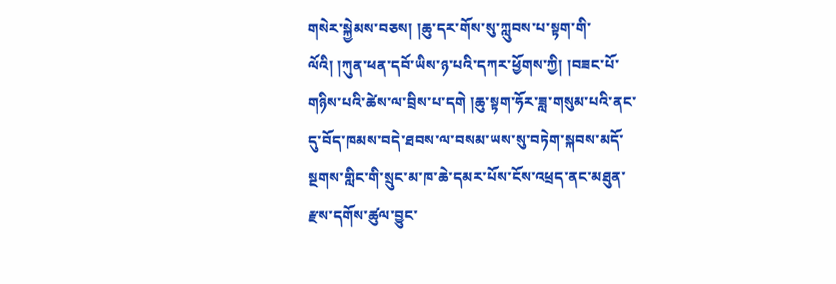གསེར་སྐྱེམས་བཅས། །ཆུ་དར་གོས་སུ་ཀླུབས་པ་སྟག་གི་ལོའི། །ཀུན་ཕན་དབོ་ཡིས་ཉ་པའི་དཀར་ཕྱོགས་ཀྱི། །བཟང་པོ་གཉིས་པའི་ཚེས་ལ་བྲིས་པ་དགེ །ཆུ་སྟག་ཧོར་ཟླ་གསུམ་པའི་ནང་དུ་བོད་ཁམས་བདེ་ཐབས་ལ་བསམ་ཡས་སུ་བཏེག་སྐབས་མདོ་སྔགས་གླིང་གི་སྲུང་མ་ཁ་ཆེ་དམར་པོས་ངོས་འཕྲད་ནང་མཐུན་རྫས་དགོས་ཚུལ་བྱུང་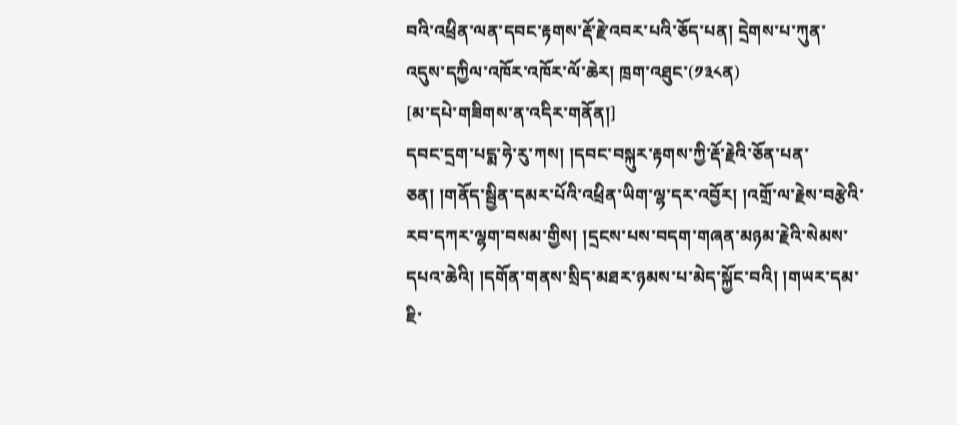བའི་འཕྲིན་ལན་དབང་རྟགས་རྡོ་རྗེ་འབར་པའི་ཅོད་པན། དྲེགས་པ་ཀུན་འདུས་དཀྱིལ་འཁོར་འཁོར་ལོ་ཆེར། ཁྲག་འཐུང་(༡༣༨ན)
[མ་དཔེ་གཟིགས་ན་འདིར་གནོན།]
དབང་དྲག་པདྨ་ཧེ་རུ་ཀས། །དབང་བསྐུར་རྟགས་ཀྱི་རྡོ་རྗེའི་ཅོན་པན་ཅན། །གནོད་སྦྱིན་དམར་པོའི་འཕྲིན་ཡིག་ལྷ་དར་འབྱོར། །འགྲོ་ལ་རྗེས་བརྩེའི་རབ་དཀར་ལྷག་བསམ་གྱིས། །དྲངས་པས་བདག་གཞན་མཉམ་རྗེའི་སེམས་དཔའ་ཆེའི། །དགོན་གནས་སྲིད་མཐར་ཉམས་པ་མེད་སྐྱོང་བའི། །གཡར་དམ་ཇི་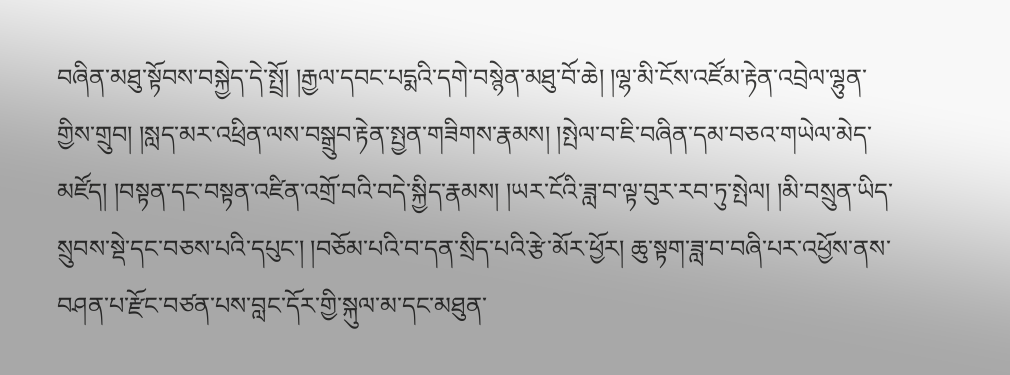བཞིན་མཐུ་སྟོབས་བསྐྱེད་དེ་སྤྲོ། །རྒྱལ་དབང་པདྨའི་དགེ་བསྙེན་མཐུ་བོ་ཆེ། །ལྷ་མི་ངོས་འཛོམ་རྟེན་འབྲེལ་ལྷུན་གྱིས་གྲུབ། །སླད་མར་འཕྲིན་ལས་བསྒྲུབ་རྟེན་སྤྱན་གཟིགས་རྣམས། །སྤེལ་བ་ཇི་བཞིན་དམ་བཅའ་གཡེལ་མེད་མཛོད། །བསྟན་དང་བསྟན་འཛིན་འགྲོ་བའི་བདེ་སྐྱིད་རྣམས། །ཡར་ངོའི་ཟླ་བ་ལྟ་བུར་རབ་ཏུ་སྤེལ། །མི་བསྲུན་ཡིད་སྲུབས་སྡེ་དང་བཅས་པའི་དཔུང་། །བཅོམ་པའི་བ་དན་སྲིད་པའི་རྩེ་མོར་ཕྱོར། ཆུ་སྟག་ཟླ་བ་བཞི་པར་འཕྱོས་ནས་བཤན་པ་རྫོང་བཙན་པས་བླང་དོར་གྱི་སྐུལ་མ་དང་མཐུན་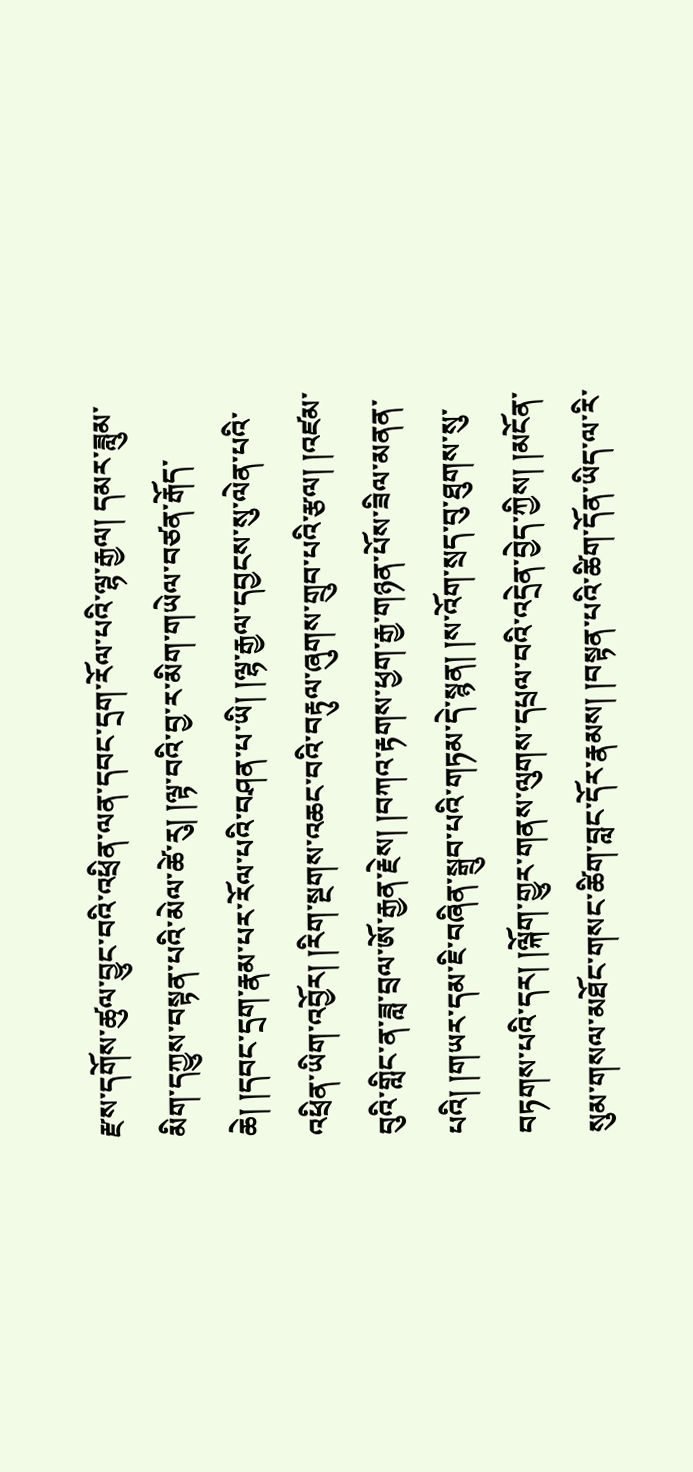རྫས་དགོས་ཚུལ་བྱུང་བའི་འཕྲིན་ལན་དབང་དྲག་རོལ་པའི་ལྷ་རྒྱལ། དམར་ཟླུམ་མིག་དཀྱུས་བསྟན་པའི་མེལ་ཚེ་རུ། །ལྟ་བའི་བྱ་ར་མིག་གཡེལ་བཙན་རྒོད་ཆེ། །དབང་དྲག་རྣམ་པར་རོལ་པའི་བཤན་པ་ཡི། །ལྷ་རྒྱལ་དབྱངས་སུ་ལེན་པའི་འཕྲིན་ཡིག་འབྱོར། །རིག་སྔགས་འཆང་བའི་བརྟུལ་ཞུགས་གྲུབ་པའི་རྩལ། །འཛམ་བུའི་གླིང་ན་ཟླ་བྲལ་ཨོ་རྒྱན་རྗེས། །བཀའ་རྟགས་ཕྱག་རྒྱ་གཉན་པོས་ཟིལ་མནན་པའི། །གཡར་དམ་ཇི་བཞིན་སྒྲུབ་པའི་གཏམ་དེ་སྙན། །ས་འོག་སྲད་བུ་ཐུགས་སུ་བཏགས་པའི་དར། །ལྐོག་གྱུར་གནས་ལུགས་དཔྲལ་བའི་འདྲེན་བྱེད་ཀྱིས། །མངོན་སུམ་གསལ་མཐོང་གསང་ཚིག་བླང་དོར་རྣམས། །བསྟན་པའི་ཚིག་དོན་ཡིད་ལ་རི་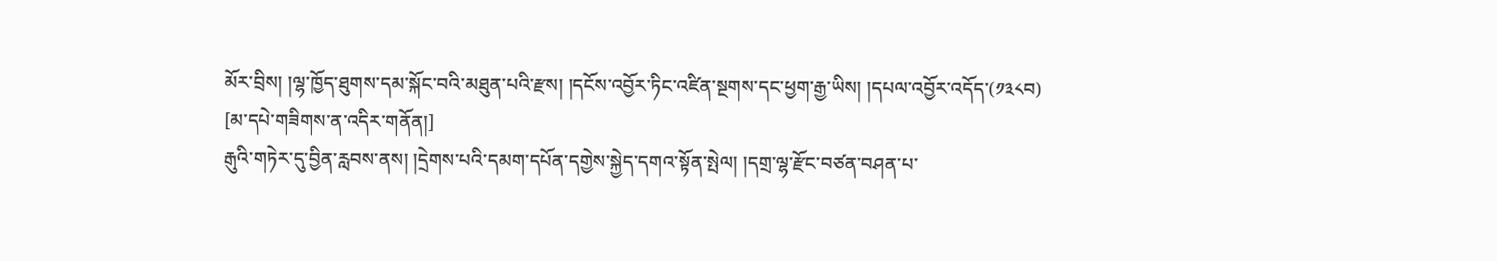མོར་བྲིས། །ལྷ་ཁྱོད་ཐུགས་དམ་སྐོང་བའི་མཐུན་པའི་རྫས། །དངོས་འབྱོར་ཏིང་འཛིན་སྔགས་དང་ཕྱག་རྒྱ་ཡིས། །དཔལ་འབྱོར་འདོད་(༡༣༨བ)
[མ་དཔེ་གཟིགས་ན་འདིར་གནོན།]
རྒུའི་གཏེར་དུ་བྱིན་རླབས་ནས། །དྲེགས་པའི་དམག་དཔོན་དགྱེས་སྐྱེད་དགའ་སྟོན་སྤེལ། །དགྲ་ལྷ་རྫོང་བཙན་བཤན་པ་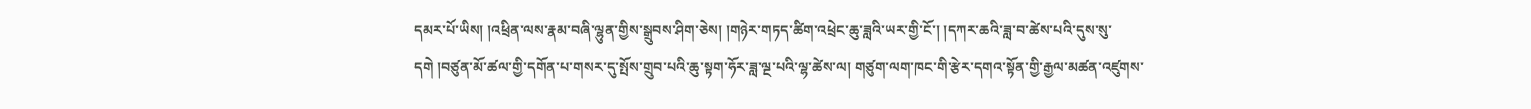དམར་པོ་ཡིས། །འཕྲིན་ལས་རྣམ་བཞི་ལྷུན་གྱིས་སྒྲུབས་ཤིག་ཅེས། །གཉེར་གཏད་ཚིག་འཕྲེང་ཆུ་ཟླའི་ཡར་གྱི་ངོ་། །དཀར་ཆའི་ཟླ་བ་ཚེས་པའི་དུས་སུ་དགེ །བཙུན་མོ་ཚལ་གྱི་དགོན་པ་གསར་དུ་སྤོས་གྲུབ་པའི་ཆུ་སྟག་ཧོར་ཟླ་ལྔ་པའི་ལྷ་ཚེས་ལ། གཙུག་ལག་ཁང་གི་རྩེར་དགའ་སྟོན་གྱི་རྒྱལ་མཚན་འཛུགས་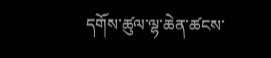དགོས་ཚུལ་ལྷ་ཆེན་ཚངས་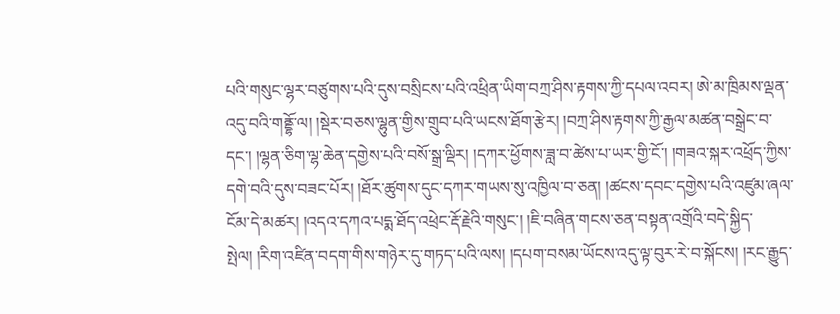པའི་གསུང་ལྷར་བཙུགས་པའི་དུས་བསྲིངས་པའི་འཕྲིན་ཡིག་བཀྲ་ཤིས་རྟགས་ཀྱི་དཔལ་འབར། ཨེ་མ་ཁྲིམས་ལྡན་འདུ་བའི་གནྡྷོ་ལ། །སྡེར་བཅས་ལྷུན་གྱིས་གྲུབ་པའི་ཡངས་ཐོག་རྩེར། །བཀྲ་ཤིས་རྟགས་ཀྱི་རྒྱལ་མཚན་བསྒྲེང་བ་དང་། །ལྷན་ཅིག་ལྷ་ཆེན་དགྱེས་པའི་བསོ་སྒྲ་ལྡིར། །དཀར་ཕྱོགས་ཟླ་བ་ཚེས་པ་ཡར་གྱི་ངོ་། །གཟའ་སྐར་འཕྲོད་ཀྱིས་དགེ་བའི་དུས་བཟང་པོར། །ཐོར་ཚུགས་དུང་དཀར་གཡས་སུ་འཁྱིལ་བ་ཅན། །ཚངས་དབང་དགྱེས་པའི་འཛུམ་ཞལ་ངོམ་དེ་མཚར། །འདའ་དཀའ་པདྨ་ཐོད་འཕྲེང་རྡོ་རྗེའི་གསུང་། །ཇི་བཞིན་གངས་ཅན་བསྟན་འགྲོའི་བདེ་སྐྱིད་སྤེལ། །རིག་འཛིན་བདག་གིས་གཉེར་དུ་གཏད་པའི་ལས། །དཔག་བསམ་ཡོངས་འདུ་ལྟ་བུར་རེ་བ་སྐོངས། །རང་རྒྱུད་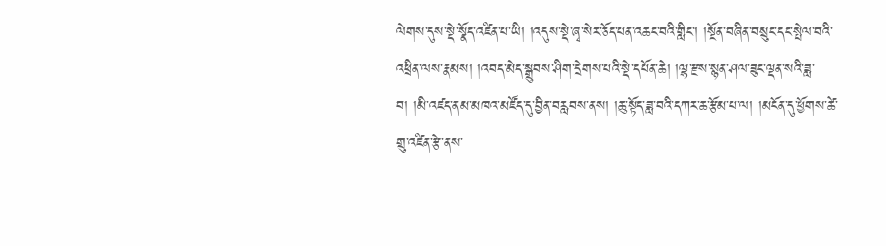ལེགས་དུས་སྡེ་སྣོད་འཛིན་པ་ཡི། །འདུས་སྡེ་ཞྭ་སེར་ཅོད་པན་འཆང་བའི་གླིང་། །སྔོན་བཞིན་བསྲུང་དང་སྤེལ་བའི་འཕྲིན་ལས་རྣམས། །འབད་མེད་སྒྲུབས་ཤིག་དྲེགས་པའི་སྡེ་དཔོན་ཆེ། །ལྷ་རྫས་སྙན་ཤལ་ཟུང་ལྡན་སའི་ཟླ་བ། །མི་འཛད་ནམ་མཁའ་མཛོད་དུ་བྱིན་བརླབས་ནས། །ཆུ་སྟོད་ཟླ་བའི་དཀར་ཆ་རྩོམ་པ་ལ། །མངོན་དུ་ཕྱོགས་ཚེ་གྲུ་འཛིན་རྩེ་ནས་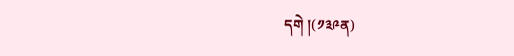དགེ །(༡༣༩ན)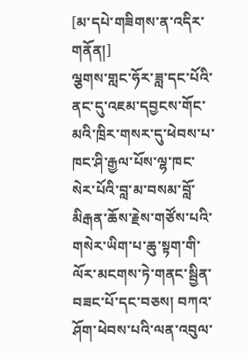[མ་དཔེ་གཟིགས་ན་འདིར་གནོན།]
ལྕགས་གླང་ཧོར་ཟླ་དང་པོའི་ནང་དུ་འཇམ་དབྱངས་གོང་མའི་ཁྲིར་གསར་དུ་ཕེབས་པ་ཁང་ཤི་རྒྱལ་པོས་ལྷ་ཁང་སེར་པོའི་བླ་མ་བསམ་བློ་མིརྒན་ཆོས་རྗེས་གཙོས་པའི་གསེར་ཡིག་པ་ཆུ་སྟག་གི་ལོར་མངགས་ཏེ་གནང་སྦྱིན་བཟང་པོ་དང་བཅས། བཀའ་ཤོག་ཕེབས་པའི་ལན་འབུལ་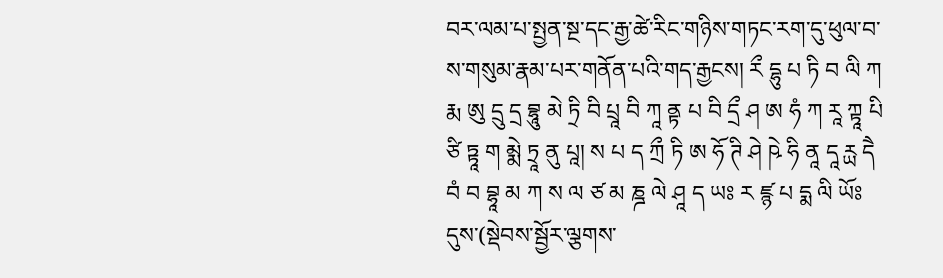བར་ལམ་པ་སྤྱན་སྔ་དང་རྒྱ་ཚེ་རིང་གཉིས་གཏང་རག་དུ་ཕུལ་བ་ས་གསུམ་རྣམ་པར་གནོན་པའི་གད་རྒྱངས། རྀ དྷུ པ ཏི བ ལི ཀ རྨ ཨུ དྲུ དྲ བྷཱུ མེ ཏྲི བི པྲཱ བི ཀཱ ནྟ པ བི དྲྀ ཤ ཨ ཧཾ ཀ རཱ ཀྟཱ པི ཙི ཏྟཱ ག མྨེ ཏྲཱ ནུ པཱ། ས པ ད ཀྲྀ ཏི ཨ ཧོ ཊི ཤེ ཥེ ཧི ནཱ དཱ ཪྻ དཻ བཾ བ བྷཱ མ ཀ ས ལ ཙ མ ཎྜ ལེ ཤཱ ད ཡཿ ར ཛྙ པ དྨ ལི ཡོཿ དུས་(སྡེབས་སྦྱོར་ལྕགས་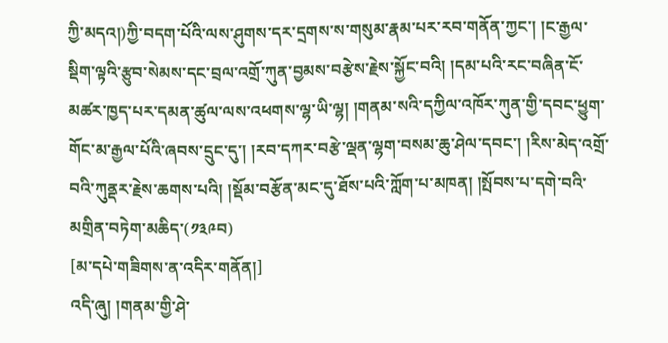ཀྱི་མདའ།)ཀྱི་བདག་པོའི་ལས་ཤུགས་དར་དྲགས་ས་གསུམ་རྣམ་པར་རབ་གནོན་ཀྱང་། །ང་རྒྱལ་སྡིག་ལྟའི་རྩུབ་སེམས་དང་བྲལ་འགྲོ་ཀུན་བྱམས་བརྩེས་རྗེས་སྐྱོང་བའི། །དམ་པའི་རང་བཞིན་ངོ་མཚར་ཁྱད་པར་དམན་ཚུལ་ལས་འཕགས་ལྷ་ཡི་ལྷ། །གནམ་སའི་དཀྱིལ་འཁོར་ཀུན་གྱི་དབང་ཕྱུག་གོང་མ་རྒྱལ་པོའི་ཞབས་དྲུང་དུ་། །རབ་དཀར་བརྩེ་ལྡན་ལྷག་བསམ་ཆུ་ཤེལ་དབང་། །རིས་མེད་འགྲོ་བའི་ཀུནྡར་རྗེས་ཆགས་པའི། །སྡོམ་བརྩོན་མང་དུ་ཐོས་པའི་ཀློག་པ་མཁན། །སྤོབས་པ་དགེ་བའི་མགྲིན་བཏེག་མཆིད་(༡༣༩བ)
[མ་དཔེ་གཟིགས་ན་འདིར་གནོན།]
འདི་ཞུ། །གནམ་གྱི་ཤེ་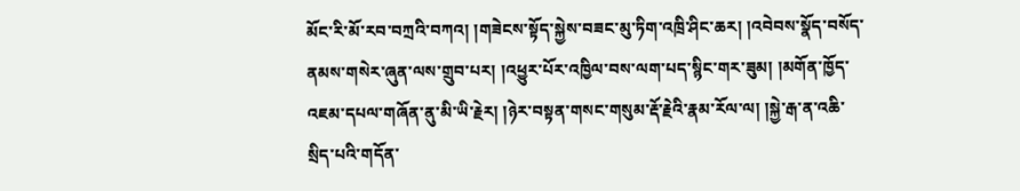མོང་རི་མོ་རབ་བཀྲའི་བཀའ། །གཟེངས་སྟོད་སྐྱེས་བཟང་མུ་ཏིག་འཁྲི་ཤིང་ཆར། །འབེབས་སྣོད་བསོད་ནམས་གསེར་ཞུན་ལས་གྲུབ་པར། །འཕྱུར་པོར་འཁྱིལ་བས་ལག་པད་སྙིང་གར་ཟུམ། །མགོན་ཁྱོད་འཇམ་དཔལ་གཞོན་ནུ་མི་ཡི་རྗེར། །ཉེར་བསྟན་གསང་གསུམ་རྡོ་རྗེའི་རྣམ་རོལ་ལ། །སྐྱེ་རྒ་ན་འཆི་སྲིད་པའི་གདོན་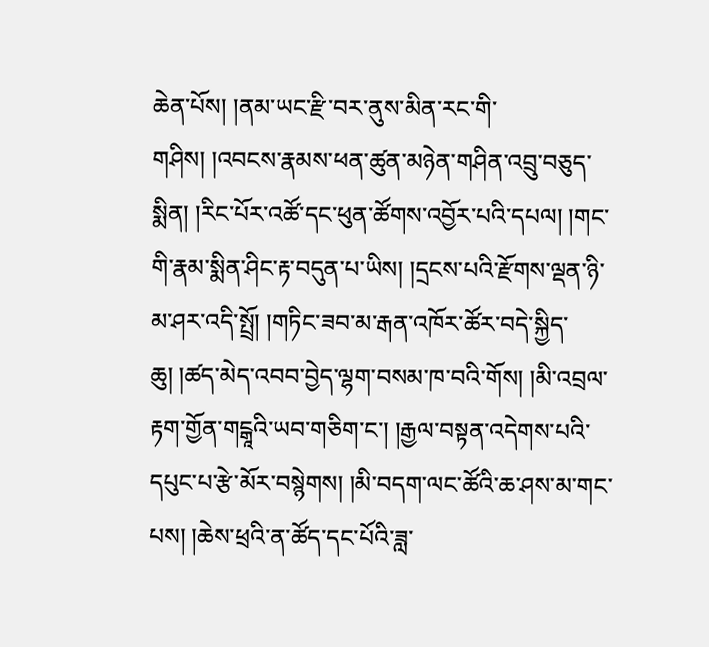ཆེན་པོས། །ནམ་ཡང་རྫི་བར་ནུས་མིན་རང་གི་གཤིས། །འབངས་རྣམས་ཕན་ཚུན་མཉེན་གཤིན་འབྲུ་བཅུད་སྨིན། །རིང་པོར་འཚོ་དང་ཕུན་ཚོགས་འབྱོར་པའི་དཔལ། །གང་གི་རྣམ་སྨིན་ཤིང་རྟ་བདུན་པ་ཡིས། །དྲངས་པའི་རྫོགས་ལྡན་ཉི་མ་ཤར་འདི་སྤྲོ། །གཏིང་ཟབ་མ་རྒན་འཁོར་ཚོར་བདེ་སྐྱིད་ཆུ། །ཚད་མེད་འབབ་བྱེད་ལྷག་བསམ་ཁ་བའི་གོས། །མི་འབྲལ་རྟག་གྱོན་གངྒཱའི་ཡབ་གཅིག་ང་། །རྒྱལ་བསྟན་འདེགས་པའི་དཔུང་པ་རྩེ་མོར་བསྙེགས། །མི་བདག་ལང་ཚོའི་ཆ་ཤས་མ་གང་པས། །ཆེས་ཕྲའི་ན་ཚོད་དང་པོའི་ཟླ་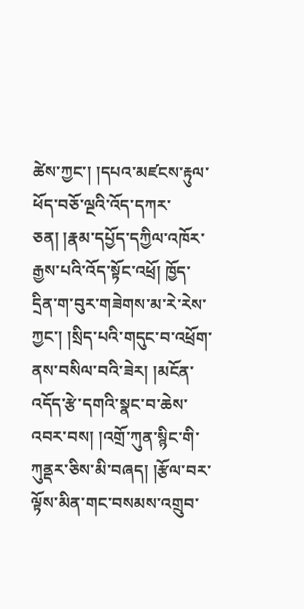ཚེས་ཀྱང་། །དཔའ་མཛངས་རྟུལ་ཕོད་བཅོ་ལྔའི་འོད་དཀར་ཅན། །རྣམ་དཔྱོད་དཀྱིལ་འཁོར་རྒྱས་པའི་འོད་སྟོང་འཕྲོ། ཁྱོད་དྲིན་ག་བུར་གཟེགས་མ་རེ་རེས་ཀྱང་། །སྲིད་པའི་གདུང་བ་འཕྲོག་ནས་བསིལ་བའི་ཟེར། །མངོན་འདོད་རྩེ་དགའི་སྣང་བ་ཆེས་འབར་བས། །འགྲོ་ཀུན་སྙིང་གི་ཀུནྡར་ཅིས་མི་བཞད། །རྩོལ་བར་ལྟོས་མིན་གང་བསམས་འགྲུབ་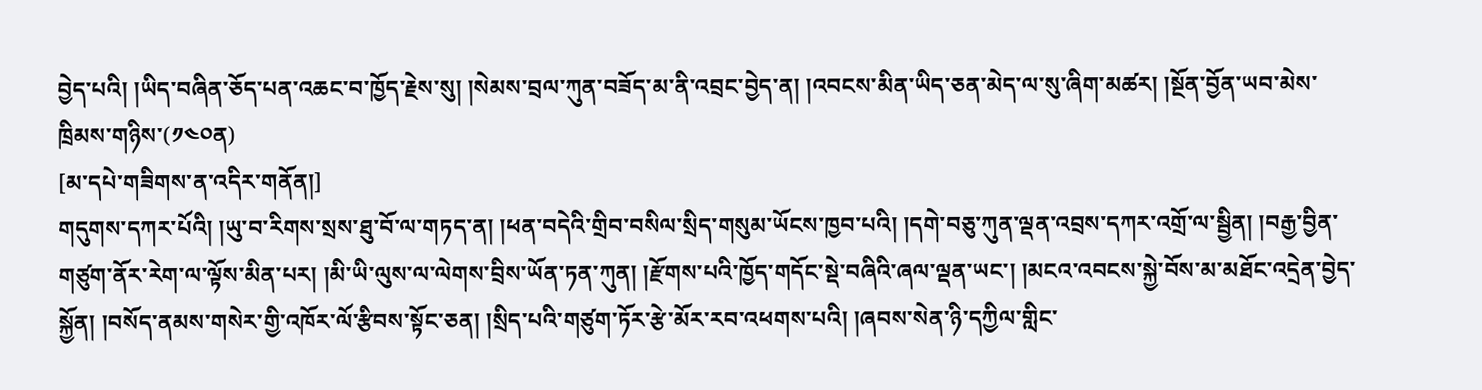བྱེད་པའི། །ཡིད་བཞིན་ཅོད་པན་འཆང་བ་ཁྱོད་རྗེས་སུ། །སེམས་བྲལ་ཀུན་བཟོད་མ་ནི་འབྲང་བྱེད་ན། །འབངས་མིན་ཡིད་ཅན་མེད་ལ་སུ་ཞིག་མཚར། །སྔོན་བྱོན་ཡབ་མེས་ཁྲིམས་གཉིས་(༡༤༠ན)
[མ་དཔེ་གཟིགས་ན་འདིར་གནོན།]
གདུགས་དཀར་པོའི། །ཡུ་བ་རིགས་སྲས་ཐུ་བོ་ལ་གཏད་ན། །ཕན་བདེའི་གྲིབ་བསིལ་སྲིད་གསུམ་ཡོངས་ཁྱབ་པའི། །དགེ་བཅུ་ཀུན་ལྡན་འབྲས་དཀར་འགྲོ་ལ་སྦྱིན། །བརྒྱ་བྱིན་གཙུག་ནོར་རེག་ལ་ལྟོས་མིན་པར། །མི་ཡི་ལུས་ལ་ལེགས་བྲིས་ཡོན་ཏན་ཀུན། །རྫོགས་པའི་ཁྱོད་གདོང་སྡེ་བཞིའི་ཞལ་ལྡན་ཡང་། །མངའ་འབངས་སྐྱེ་བོས་མ་མཐོང་འདྲེན་བྱེད་སྐྱོན། །བསོད་ནམས་གསེར་གྱི་འཁོར་ལོ་རྩིབས་སྟོང་ཅན། །སྲིད་པའི་གཙུག་ཏོར་རྩེ་མོར་རབ་འཕགས་པའི། །ཞབས་སེན་ཉི་དཀྱིལ་གླིང་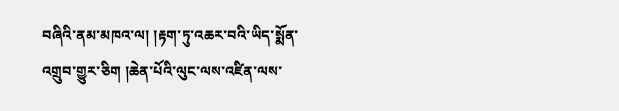བཞིའི་ནམ་མཁའ་ལ། །རྟག་ཏུ་འཆར་བའི་ཡིད་སྨོན་འགྲུབ་གྱུར་ཅིག །ཆེན་པོའི་ལུང་ལས་འཛིན་ལས་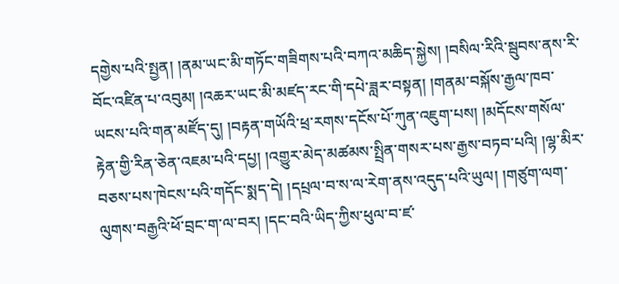དགྱེས་པའི་སྤྱན། །ནམ་ཡང་མི་གཏོང་གཟིགས་པའི་བཀའ་མཆིད་སྐྱེས། །བསིལ་རིའི་སྦུབས་ནས་རི་བོང་འཛིན་པ་འབུམ། །འཆར་ཡང་མི་མཛད་རང་གི་དཔེ་ཟླར་བསྟན། །གནམ་བསྐོས་རྒྱལ་ཁབ་ཡངས་པའི་གན་མཛོད་དུ། །བརྟན་གཡོའི་ཕྲ་རགས་དངོས་པོ་ཀུན་འཇུག་པས། །མདོངས་གསོལ་རྟེན་གྱི་རིན་ཅེན་འཇམ་པའི་དཔྱ། །འགྱུར་མེད་མཚམས་སྤྲིན་གསར་པས་རྒྱས་བཏབ་པའི། །ལྷ་མིར་བཅས་པས་ཁེངས་པའི་གདོང་སྨད་དེ། །དཔྲལ་བ་ས་ལ་རེག་ནས་འདུད་པའི་ཡུལ། །གཙུག་ལག་ལུགས་བརྒྱའི་ཕོ་བྲང་ག་ལ་བར། །དང་བའི་ཡིད་ཀྱིས་ཕུལ་བ་ཛ་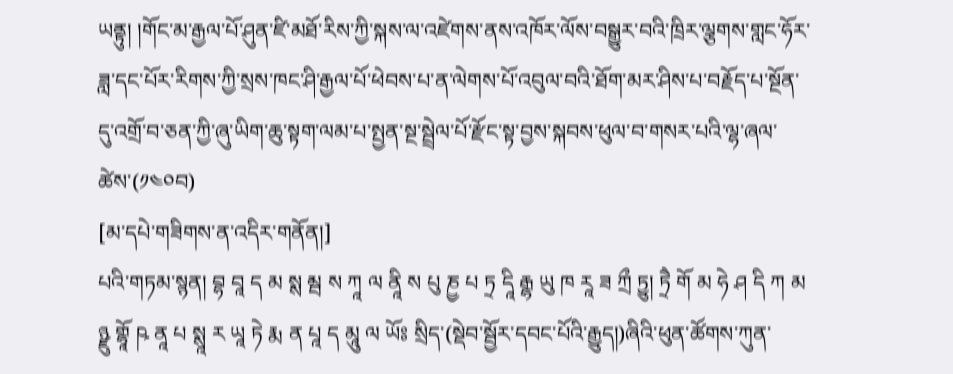ཡནྟུ། །གོང་མ་རྒྱལ་པོ་ཤུན་ཛི་མཐོ་རིས་ཀྱི་སྐས་ལ་འཛེགས་ནས་འཁོར་ལོས་བསྒྱུར་བའི་ཁྲིར་ལྕགས་གླང་ཧོར་ཟླ་དང་པོར་རིགས་ཀྱི་སྲས་ཁང་ཤི་རྒྱལ་པོ་ཕེབས་པ་ན་ལེགས་པོ་འབུལ་བའི་ཐོག་མར་ཤིས་པ་བརྗོད་པ་སྔོན་དུ་འགྲོ་བ་ཅན་ཀྱི་ཞུ་ཡིག་ཆུ་སྟག་ལམ་པ་སྤྱན་སྔ་སྦྲེལ་པོ་རྫོང་སྟ་བྱས་སྐབས་ཕུལ་བ་གསར་པའི་ལྷ་ཞལ་ཚེས་(༡༤༠བ)
[མ་དཔེ་གཟིགས་ན་འདིར་གནོན།]
པའི་གཏམ་སྙན། བྷ བཱ ད མ སྶ མྦ ས ཀཱ ལ ནཱི ས པུ ཎྱ པ ཏྲ དཱི རྒྷ ཡུ ཁ རཱ ཟ ཀྲྀ ཏྱུ། ཏྲཻ གོ མ ཧེ ཤ དི ཀ མ ཉྫུ གྷཱོ ཥ ནཱ པ སྶཱ ར ཡཱ ཏེ རྨ ན པཱ ད མཱུ ལ ཡོཿ སྲིད་(སྡེབ་སྦྱོར་དབང་པོའི་རྒྱུད།)ཞིའི་ཕུན་ཚོགས་ཀུན་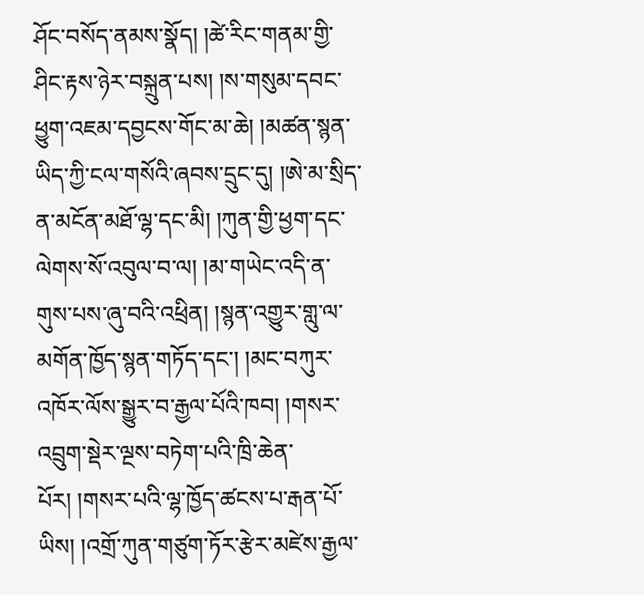ཤོང་བསོད་ནམས་སྣོད། །ཚེ་རིང་གནམ་གྱི་ཤིང་རྟས་ཉེར་བསྐྲུན་པས། །ས་གསུམ་དབང་ཕྱུག་འཇམ་དབྱངས་གོང་མ་ཆེ། །མཚན་སྙན་ཡིད་ཀྱི་ངལ་གསོའི་ཞབས་དྲུང་དུ། །ཨེ་མ་སྲིད་ན་མངོན་མཐོ་ལྷ་དང་མི། །ཀུན་གྱི་ཕྱག་དང་ལེགས་སོ་འབུལ་བ་ལ། །མ་གཡེང་འདི་ན་གུས་པས་ཞུ་བའི་འཕྲིན། །སྙན་འགྱུར་གླུ་ལ་མགོན་ཁྱོད་སྙན་གཏོད་དང་། །མང་བཀུར་འཁོར་ལོས་སྒྱུར་བ་རྒྱལ་པོའི་ཁབ། །གསར་འབྲུག་སྡེར་ལྔས་བཏེག་པའི་ཁྲི་ཆེན་པོར། །གསར་པའི་ལྷ་ཁྱོད་ཚངས་པ་རྒན་པོ་ཡིས། །འགྲོ་ཀུན་གཙུག་ཏོར་རྩེར་མཛེས་རྒྱལ་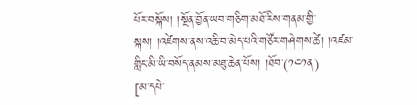པོར་བསྐོས། །སྔོན་བྱོན་ཡབ་གཅིག་མཐོ་རིས་གནམ་གྱི་སྐས། །འཛེགས་ནས་འཆི་བ་མེད་པའི་གཙོར་གཤེགས་ཚེ། །འཛམ་གླིང་མི་ཡི་བསོད་ནམས་མཐུ་ཆེན་པོས། །ཐོབ་(༡༤༡ན)
[མ་དཔེ་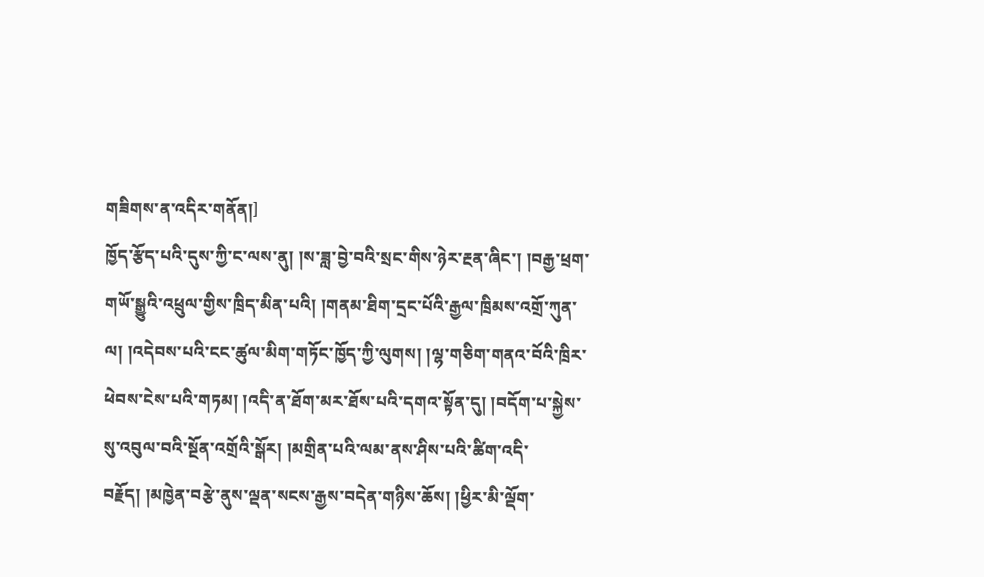གཟིགས་ན་འདིར་གནོན།]
ཁྱོད་རྩོད་པའི་དུས་ཀྱི་ང་ལས་ནུ། །ས་ཟླ་བྱེ་བའི་སྲང་གིས་ཉེར་རྔན་ཞིང་། །བརྒྱ་ཕྲག་གཡོ་སྒྱུའི་འཕྲུལ་གྱིས་ཁྲིད་མིན་པའི། །གནམ་ཐིག་དྲང་པོའི་རྒྱལ་ཁྲིམས་འགྲོ་ཀུན་ལ། །འདེབས་པའི་ངང་ཚུལ་མིག་གཏོང་ཁྱོད་ཀྱི་ལུགས། །ལྷ་གཅིག་གནའ་བོའི་ཁྲིར་ཕེབས་ངེས་པའི་གཏམ། །འདི་ན་ཐོག་མར་ཐོས་པའི་དགའ་སྟོན་དུ། །བདོག་པ་སྐྱེས་སུ་འབུལ་བའི་སྔོན་འགྲོའི་སྒོར། །མགྲིན་པའི་ལམ་ནས་ཤིས་པའི་ཚིག་འདི་བརྗོད། །མཁྱེན་བརྩེ་ནུས་ལྡན་སངས་རྒྱས་བདེན་གཉིས་ཆོས། །ཕྱིར་མི་ལྡོག་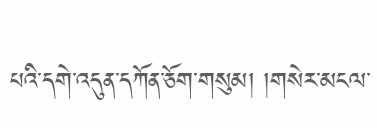པའི་དགེ་འདུན་དཀོན་ཅོག་གསུམ། །གསེར་མངལ་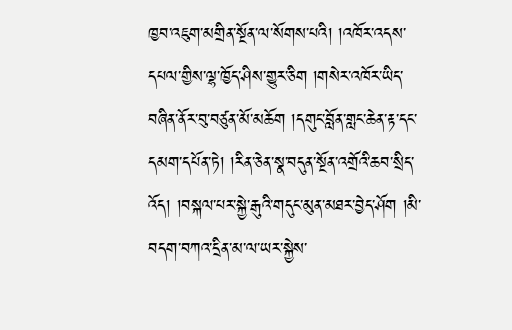ཁྱབ་འཇུག་མགྲིན་སྔོན་ལ་སོགས་པའི། །འཁོར་འདས་དཔལ་གྱིས་ལྷ་ཁྱོད་ཤིས་གྱུར་ཅིག །གསེར་འཁོར་ཡིད་བཞིན་ནོར་བུ་བཙུན་མོ་མཆོག །དགུང་བློན་གླང་ཆེན་རྟ་དང་དམག་དཔོན་ཏེ། །རིན་ཅེན་སྣ་བདུན་སྔོན་འགྲོའི་ཆབ་སྲིད་འོད། །བསྐལ་པར་སྐྱེ་རྒུའི་གདུང་མུན་མཐར་བྱེད་ཤོག །མི་བདག་བཀའ་དྲིན་མ་ལ་ཡར་སྐྱེས་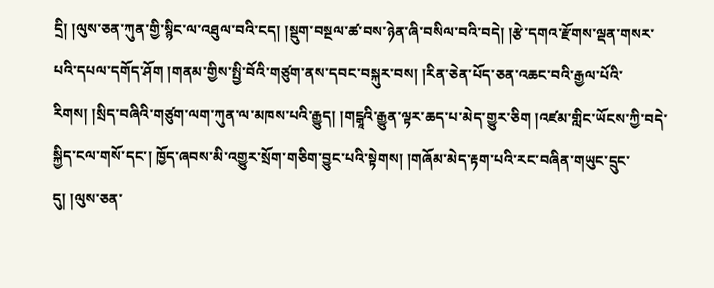དྲི། །ལུས་ཅན་ཀུན་གྱི་སྙིང་ལ་འཐུལ་བའི་ངད། །སྡུག་བསྔལ་ཚ་བས་ཉེན་ཞི་བསིལ་བའི་བདེ། །རྩེ་དགའ་རྫོགས་ལྡན་གསར་པའི་དཔལ་དགོད་ཤོག །གནམ་གྱིས་སྤྱི་བོའི་གཙུག་ནས་དབང་བསྐུར་བས། །རིན་ཅེན་པོད་ཅན་འཆང་བའི་རྒྱལ་པོའི་རིགས། །སྲིད་བཞིའི་གཙུག་ལག་ཀུན་ལ་མཁས་པའི་རྒྱུད། །གངྒཱའི་རྒྱུན་ལྟར་ཆད་པ་མེད་གྱུར་ཅིག །འཛམ་གླིང་ཡོངས་ཀྱི་བདེ་སྐྱིད་ངལ་གསོ་དང་། ཁྱོད་ཞབས་མི་འགྱུར་སྲོག་གཅིག་བྱུང་པའི་སྟེགས། །གཞོམ་མེད་རྟག་པའི་རང་བཞིན་གཡུང་དྲུང་དུ། །ལུས་ཅན་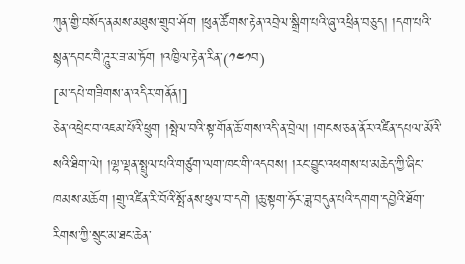ཀུན་གྱི་བསོད་ནམས་མཐུས་གྲུབ་ཤོག །ཕུན་ཚོགས་རྟེན་འབྲེལ་སྒྲིག་པའི་ཞུ་འཕྲིན་བཅུད། །དག་པའི་སྙན་དབང་བཻ་ཌཱུར་ཟ་མ་ཏོག །འཁྱིལ་རྟེན་རིན་(༡༤༡བ)
[མ་དཔེ་གཟིགས་ན་འདིར་གནོན།]
ཅེན་འཕྲེང་བ་འཇམ་པོའི་ཕྲུག །སྤེལ་བའི་སྟ་གོན་ཆོ་གས་འདི་ན་བྲེལ། །གངས་ཅན་ནོར་འཛིན་དཔལ་མོའི་སའི་ཐིག་ལེ། །ལྷ་ལྡན་སྤྲུལ་པའི་གཙུག་ལག་ཁང་གི་འདབས། །རང་བྱུང་འཕགས་པ་མཆེད་ཀྱི་ཞིང་ཁམས་མཆོག །གྲུ་འཛིན་རི་བོའི་སྤོ་ནས་ཕུལ་བ་དགེ །ཆུ་སྟག་ཧོར་ཟླ་བདུན་པའི་དགག་དབྱེའི་ཐོག་རིགས་ཀྱི་སྲུང་མ་ཐང་ཆེན་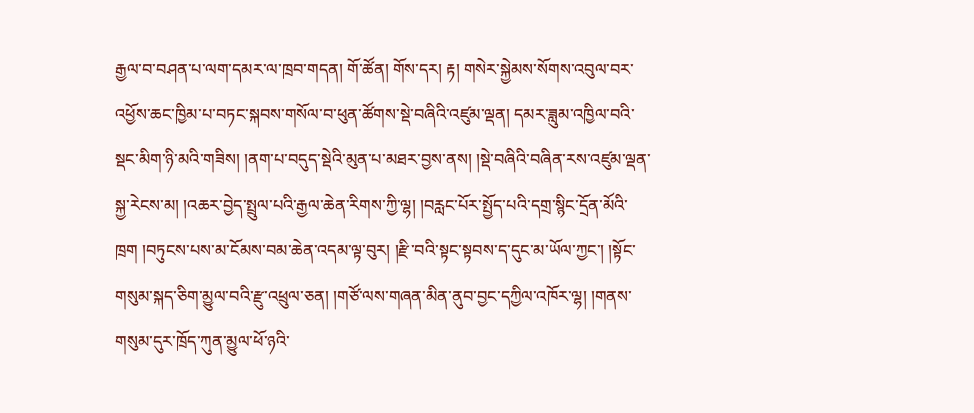རྒྱལ་བ་བཤན་པ་ལག་དམར་ལ་ཁྲབ་གདན། གོ་ཚོན། གོས་དར། རྟ། གསེར་སྐྱེམས་སོགས་འབུལ་བར་འཕྱོས་ཆང་ཁྱིམ་པ་བཏང་སྐབས་གསོལ་བ་ཕུན་ཚོགས་སྡེ་བཞིའི་འཛུམ་ལྡན། དམར་ཟླུམ་འཁྱིལ་བའི་སྡང་མིག་ཉི་མའི་གཟིས། །ནག་པ་བདུད་སྡེའི་མུན་པ་མཐར་བྱས་ནས། །སྡེ་བཞིའི་བཞིན་རས་འཛུམ་ལྡན་སྐྱ་རེངས་མ། །འཆར་བྱེད་སྤྲུལ་པའི་རྒྱལ་ཆེན་རིགས་ཀྱི་ལྷ། །བརླང་པོར་སྤྱོད་པའི་དགྲ་སྙིང་དྲོན་མོའི་ཁྲག །བཏུངས་པས་མ་ངོམས་བམ་ཆེན་འདམ་ལྟ་བུར། །རྫི་བའི་སྟང་སྟབས་ད་དུང་མ་ཡོལ་ཀྱང་། །སྟོང་གསུམ་སྐད་ཅིག་མྱུལ་བའི་རྫུ་འཕྲུལ་ཅན། །གཙོ་ལས་གཞན་མིན་ནུབ་བྱང་དཀྱིལ་འཁོར་ལྷ། །གནས་གསུམ་དུར་ཁྲོད་ཀུན་མྱུལ་ཕོ་ཉའི་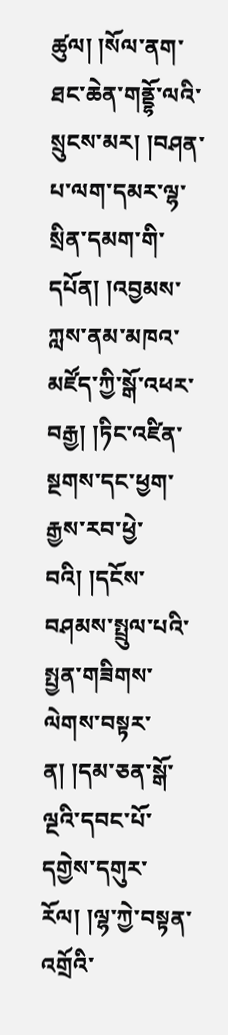ཚུལ། །སོལ་ནག་ཐང་ཆེན་གནྡྷོ་ལའི་སྲུངས་མར། །བཤན་པ་ལག་དམར་ལྷ་སྲིན་དམག་གི་དཔོན། །འབྱམས་ཀླས་ནམ་མཁའ་མཛོད་ཀྱི་སྒོ་འཕར་བརྒྱ། །ཏིང་འཛིན་སྔགས་དང་ཕྱག་རྒྱས་རབ་ཕྱེ་བའི། །དངོས་བཤམས་སྤྲུལ་པའི་སྤྱན་གཟིགས་ལེགས་བསྟར་ན། །དམ་ཅན་སྒོ་ལྔའི་དབང་པོ་དགྱེས་དགུར་རོལ། །ལྷ་ཀྱེ་བསྟན་འགྲོའི་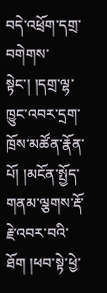བདེ་འཕྲོག་དགྲ་བགེགས་སྟེང་། །དགྲ་ལྷ་ཁྱུང་འབར་དྲག་ཁྲོས་མཚོན་རྣོན་པོ། །མངོན་སྤྱོད་གནམ་ལྕགས་རྡོ་རྗེ་འབར་བའི་ཐོག །ཕབ་སྟེ་ཕྱེ་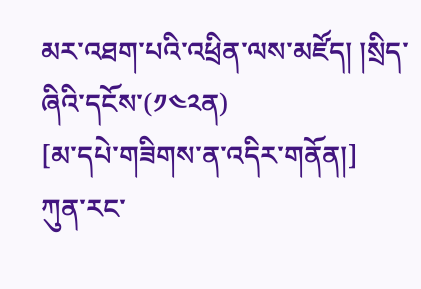མར་འཐག་པའི་འཕྲིན་ལས་མཛོད། །སྲིད་ཞིའི་དངོས་(༡༤༢ན)
[མ་དཔེ་གཟིགས་ན་འདིར་གནོན།]
ཀུན་རང་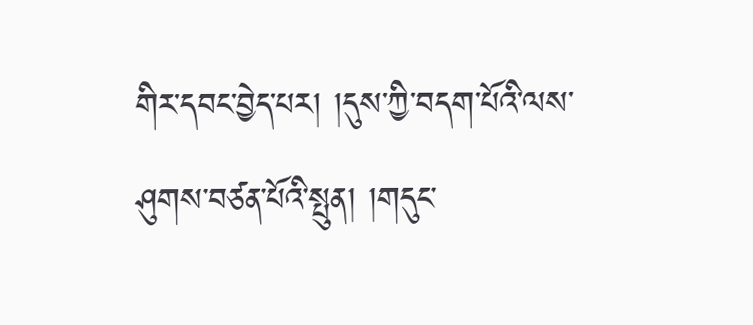གིར་དབང་བྱེད་པར། །དུས་ཀྱི་བདག་པོའི་ལས་ཤུགས་བཙན་པོའི་སྤུན། །གདུང་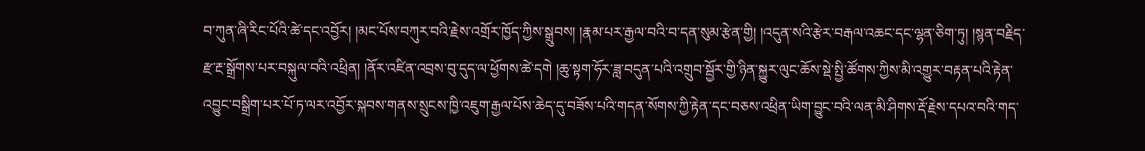བ་ཀུན་ཞི་རིང་པོའི་ཚེ་དང་འབྱོར། །མང་པོས་བཀུར་བའི་རྗེས་འགྲོར་ཁྱོད་ཀྱིས་སྒྲུབས། །རྣམ་པར་རྒྱལ་བའི་བ་དན་སུམ་རྩེན་གྱི། །འདུན་སའི་རྩེར་བརྒལ་འཆང་དང་ལྷན་ཅིག་ཏུ། །སྙན་བརྗིད་རྫ་རྔ་སྒྲོགས་པར་བསྐུལ་བའི་འཕྲིན། །ནོར་འཛིན་འབྲས་བུ་དུད་ལ་ཕྱོགས་ཚེ་དགེ །ཆུ་སྟག་ཧོར་ཟླ་བདུན་པའི་འགྲུབ་སྦྱོར་གྱི་ཉིན་སྐྱུར་ལུང་ཆོས་སྡེ་སྤྱི་ཚོགས་ཀྱིས་མི་འགྱུར་བརྟན་པའི་རྟེན་འབྱུང་བསྒྲིག་པར་པོ་ཏ་ལར་འབྱོར་སྐབས་གནས་སྲུངས་ཁྱི་འཇུག་རྒྱལ་པོས་ཆེད་དུ་བཟོས་པའི་གདན་སོགས་ཀྱི་རྟེན་དང་བཅས་འཕྲིན་ཡིག་བྱུང་བའི་ལན་མི་ཤིགས་རྡོ་རྗེས་དཔའ་བའི་གད་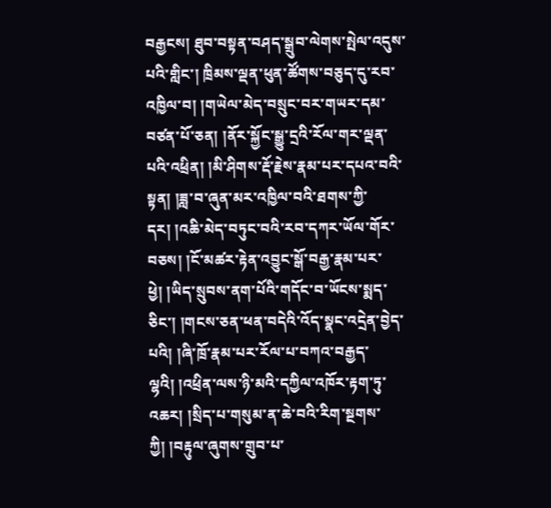བརྒྱངས། ཐུབ་བསྟན་བཤད་སྒྲུབ་ལེགས་སྤེལ་འདུས་པའི་གླིང་། ཁྲིམས་ལྡན་ཕུན་ཚོགས་བཅུད་དུ་རབ་འཁྱིལ་བ། །གཡེལ་མེད་བསྲུང་བར་གཡར་དམ་བཙན་པོ་ཅན། །ནོར་སྐྱོང་སྒྱུ་དྲའི་རོལ་གར་ལྡན་པའི་འཕྲིན། །མི་ཤིགས་རྡོ་རྗེས་རྣམ་པར་དཔའ་བའི་སྟན། །ཟླ་བ་ཞུན་མར་འཁྱིལ་བའི་ཐགས་ཀྱི་དར། །འཆི་མེད་བཏུང་བའི་རབ་དཀར་ཡོལ་གོར་བཅས། །ངོ་མཚར་རྟེན་འབྱུང་སྒོ་བརྒྱ་རྣམ་པར་ཕྱེ། །ཡིད་སྲུབས་ནག་པོའི་གདོང་བ་ཡོངས་སྨད་ཅིང་། །གངས་ཅན་ཕན་བདེའི་འོད་སྣང་འདྲེན་བྱེད་པའི། །ཞི་ཁྲོ་རྣམ་པར་རོལ་པ་བཀའ་བརྒྱད་ལྷའི། །འཕྲིན་ལས་ཉི་མའི་དཀྱིལ་འཁོར་རྟག་ཏུ་འཆར། །སྲིད་པ་གསུམ་ན་ཆེ་བའི་རིག་སྔགས་ཀྱི། །བརྟུལ་ཞུགས་གྲུབ་པ་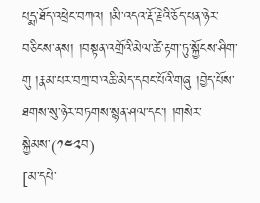པདྨ་ཐོད་འཕྲེང་བཀའ། །མི་འདའ་རྡོ་རྗེའི་ཅོད་པན་ཉེར་བཅིངས་ནས། །བསྟན་འགྲོའི་མེལ་ཚེ་རྟག་ཏུ་སྐྱོངས་ཤིག་གུ །རྣམ་པར་བཀྲ་བ་འཆི་མེད་དབང་པོའི་གཞུ །བྱེད་པོས་ཐགས་སུ་ཉེར་བཏགས་སྙན་ཤལ་དང་། །གསེར་སྐྱེམས་(༡༤༢བ)
[མ་དཔེ་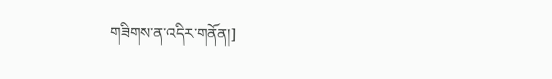གཟིགས་ན་འདིར་གནོན།]